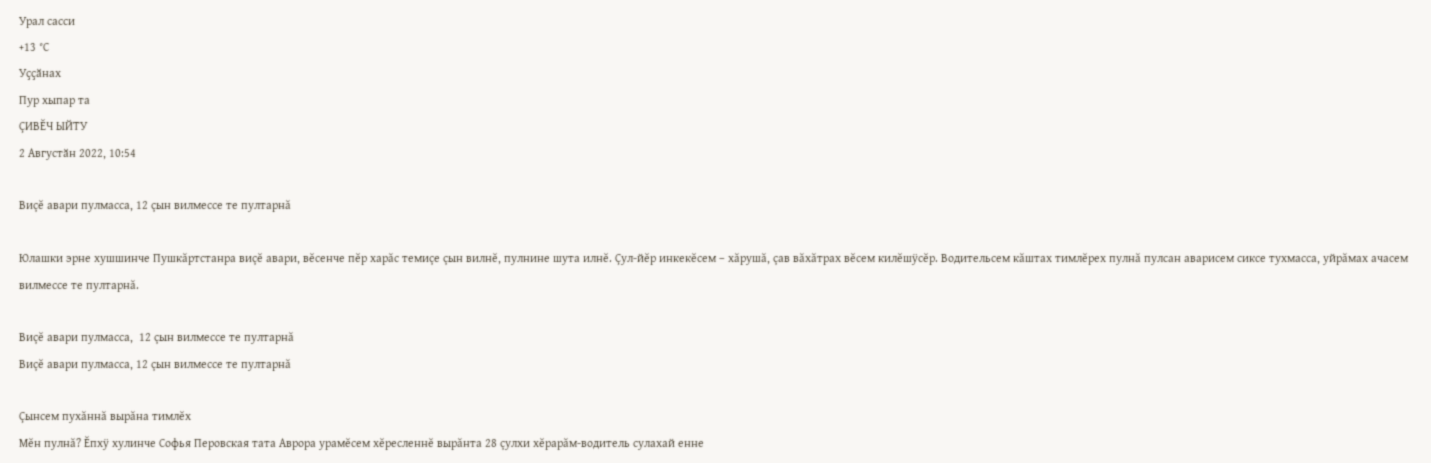Урал сасси
+13 °С
Уҫҫӑнах
Пур хыпар та
ÇИВĔЧ ЫЙТУ
2 Августӑн 2022, 10:54

Виçĕ авари пулмасса, 12 çын вилмессе те пултарнă

Юлашки эрне хушшинче Пушкăртстанра виçĕ авари, вĕсенче пĕр харăс темиçе çын вилнĕ, пулнине шута илнĕ. Çул-йĕр инкекĕсем – хăрушă, çав вăхăтрах вĕсем килĕшÿсĕр. Водительсем кăштах тимлĕрех пулнă пулсан аварисем сиксе тухмасса, уйрăмах ачасем вилмессе те пултарнă.

Виçĕ авари пулмасса,  12 çын вилмессе те пултарнă
Виçĕ авари пулмасса, 12 çын вилмессе те пултарнă

Çынсем пухăннă вырăна тимлĕх
Мĕн пулнă? Ĕпхÿ хулинче Софья Перовская тата Аврора урамĕсем хĕресленнĕ вырăнта 28 çулхи хĕрарăм-водитель сулахай енне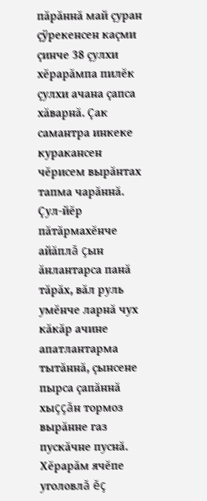пăрăннă май çуран çÿрекенсен каçми çинче 38 çулхи хĕрарăмпа пилĕк çулхи ачана çапса хăварнă. Çак самантра инкеке куракансен чĕрисем вырăнтах тапма чарăннă.
Çул-йĕр пăтăрмахĕнче айăплă çын ăнлантарса панă тăрăх, вăл руль умĕнче ларнă чух кăкăр ачине апатлантарма тытăннă, çынсене пырса çапăннă хыççăн тормоз вырăнне газ пускăчне пуснă.
Хĕрарăм ячĕпе уголовлă ĕç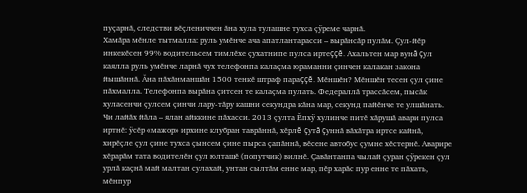пуçарнă, следстви вĕçлениччен ăна хула тулашне тухса çÿреме чарнă.
Хамăра мĕнле тытмалла: руль умĕнче ача апатлантарасси – вырăнсăр пулăм. Çул-йĕр инкекĕсен 99% водительсем тимлĕхе çухатнипе пулса иртеççĕ. Ахальтен мар вунă çул каялла руль умĕнче ларнă чух телефонпа калаçма юраманни çинчен калакан закона йышăннă. Ăна пăхăнманшăн 1500 тенкĕ штраф параççĕ. Мĕншĕн? Мĕншĕн тесен çул çине пăхмалла. Телефонпа вырăна çитсен те калаçма пулать. Федераллă трассăсем, пысăк хуласенчи çулсем çинчи лару-тăру кашни секундра кăна мар, секунд пайĕнче те улшăнать.
Чи лайăх йăла – ялан айккине пăхасси. 2013 çулта Ĕпхÿ хулинче питĕ хăрушă авари пулса иртнĕ: ÿсĕр «мажор» ирхине клубран таврăннă, хĕрлĕ çутă çуннă вăхăтра иртсе кайнă, хирĕçле çул çине тухса çынсем çине пырса çапăннă, вĕсене автобус çумне хĕстернĕ. Аварире хĕрарăм тата водителĕн çул юлташĕ (попутчик) вилнĕ. Çавăнтанпа чылай çуран çÿрекен çул урлă каçнă май малтан сулахай, унтан сылтăм енне мар, пĕр харăс пур енне те пăхать, мĕнпур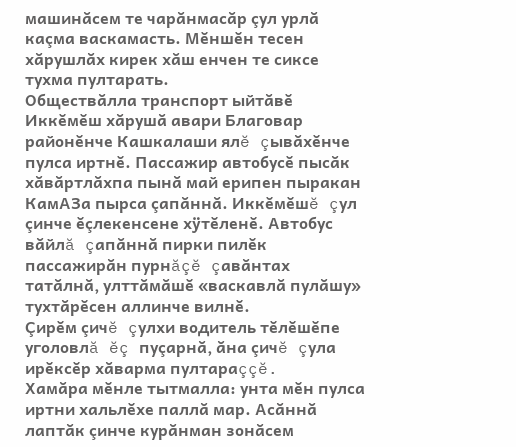машинăсем те чарăнмасăр çул урлă каçма васкамасть. Мĕншĕн тесен хăрушлăх кирек хăш енчен те сиксе тухма пултарать.
Обществăлла транспорт ыйтăвĕ
Иккĕмĕш хăрушă авари Благовар районĕнче Кашкалаши ялĕ çывăхĕнче пулса иртнĕ. Пассажир автобусĕ пысăк хăвăртлăхпа пынă май ерипен пыракан КамАЗа пырса çапăннă. Иккĕмĕшĕ çул çинче ĕçлекенсене хÿтĕленĕ. Автобус вăйлă çапăннă пирки пилĕк пассажирăн пурнăçĕ çавăнтах татăлнă, улттăмăшĕ «васкавлă пулăшу» тухтăрĕсен аллинче вилнĕ.
Çирĕм çичĕ çулхи водитель тĕлĕшĕпе уголовлă ĕç пуçарнă, ăна çичĕ çула ирĕксĕр хăварма пултараççĕ.
Хамăра мĕнле тытмалла: унта мĕн пулса иртни хальлĕхе паллă мар. Асăннă лаптăк çинче курăнман зонăсем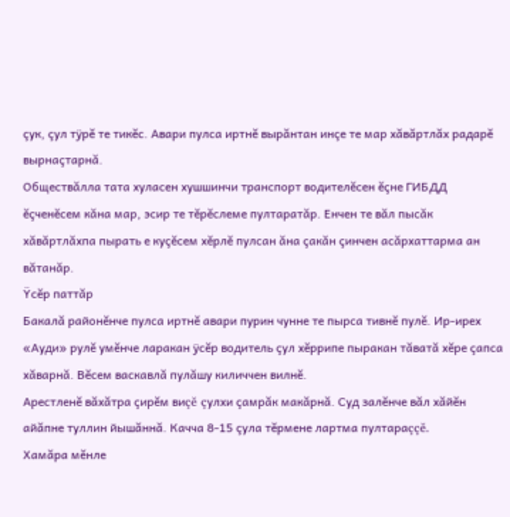çук, çул тÿрĕ те тикĕс. Авари пулса иртнĕ вырăнтан инçе те мар хăвăртлăх радарĕ вырнаçтарнă.
Обществăлла тата хуласен хушшинчи транспорт водителĕсен ĕçне ГИБДД ĕçченĕсем кăна мар, эсир те тĕрĕслеме пултаратăр. Енчен те вăл пысăк хăвăртлăхпа пырать е куçĕсем хĕрлĕ пулсан ăна çакăн çинчен асăрхаттарма ан вăтанăр.
Ÿсĕр паттăр
Бакалă районĕнче пулса иртнĕ авари пурин чунне те пырса тивнĕ пулĕ. Ир-ирех «Ауди» рулĕ умĕнче ларакан ÿсĕр водитель çул хĕррипе пыракан тăватă хĕре çапса хăварнă. Вĕсем васкавлă пулăшу киличчен вилнĕ.
Арестленĕ вăхăтра çирĕм виçĕ çулхи çамрăк макăрнă. Суд залĕнче вăл хăйĕн айăпне туллин йышăннă. Качча 8-15 çула тĕрмене лартма пултараççĕ.
Хамăра мĕнле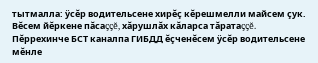тытмалла: ÿсĕр водительсене хирĕç кĕрешмелли майсем çук. Вĕсем йĕркене пăсаççĕ, хăрушлăх кăларса тăратаççĕ. Пĕррехинче БСТ каналпа ГИБДД ĕçченĕсем ÿсĕр водительсене мĕнле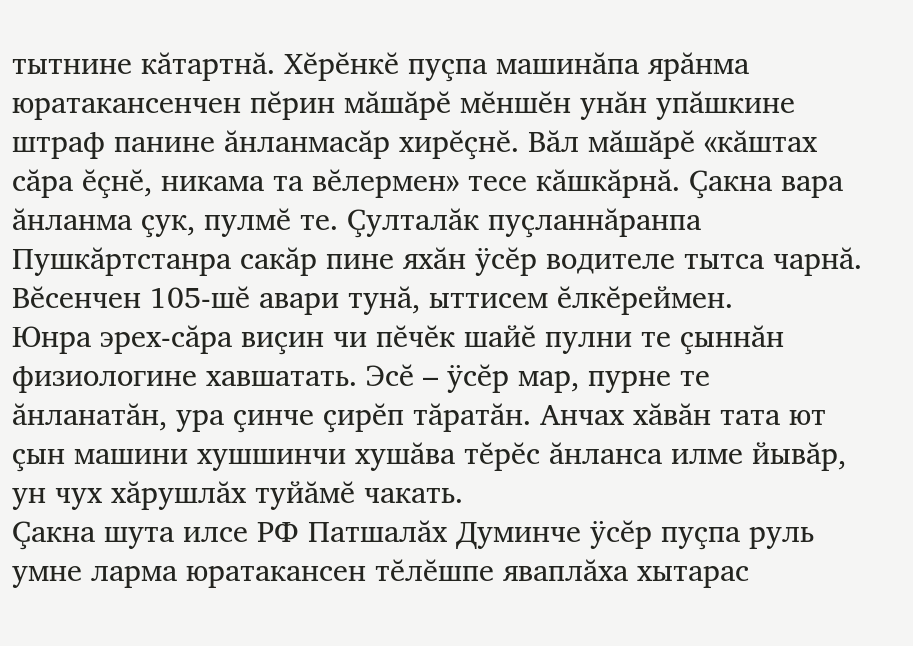тытнине кăтартнă. Хĕрĕнкĕ пуçпа машинăпа ярăнма юратакансенчен пĕрин мăшăрĕ мĕншĕн унăн упăшкине штраф панине ăнланмасăр хирĕçнĕ. Вăл мăшăрĕ «кăштах сăра ĕçнĕ, никама та вĕлермен» тесе кăшкăрнă. Çакна вара ăнланма çук, пулмĕ те. Çулталăк пуçланнăранпа Пушкăртстанра сакăр пине яхăн ÿсĕр водителе тытса чарнă. Вĕсенчен 105-шĕ авари тунă, ыттисем ĕлкĕреймен.
Юнра эрех-сăра виçин чи пĕчĕк шайĕ пулни те çыннăн физиологине хавшатать. Эсĕ – ÿсĕр мар, пурне те ăнланатăн, ура çинче çирĕп тăратăн. Анчах хăвăн тата ют çын машини хушшинчи хушăва тĕрĕс ăнланса илме йывăр, ун чух хăрушлăх туйăмĕ чакать.
Çакна шута илсе РФ Патшалăх Думинче ÿсĕр пуçпа руль умне ларма юратакансен тĕлĕшпе яваплăха хытарас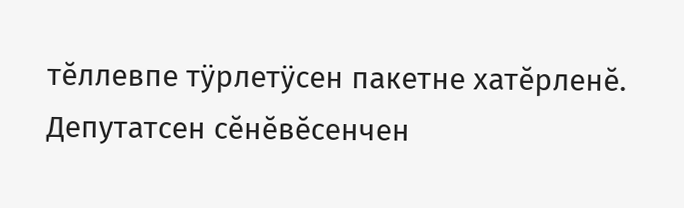тĕллевпе тÿрлетÿсен пакетне хатĕрленĕ. Депутатсен сĕнĕвĕсенчен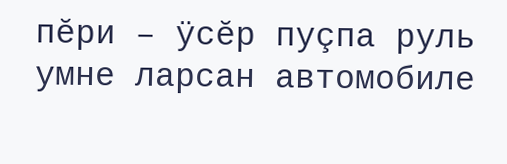пĕри – ÿсĕр пуçпа руль умне ларсан автомобиле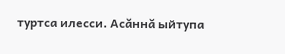туртса илесси. Асăннă ыйтупа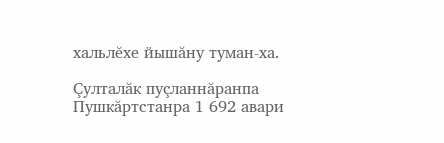хальлĕхе йышăну туман-ха.

Çулталăк пуçланнăранпа Пушкăртстанра 1 692 авари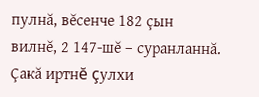пулнă, вĕсенче 182 çын вилнĕ, 2 147-шĕ – суранланнă. Çакă иртнĕ çулхи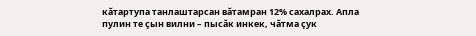кăтартупа танлаштарсан вăтамран 12% сахалрах. Апла пулин те çын вилни – пысăк инкек, чăтма çук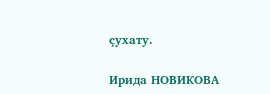çухату.

Ирида НОВИКОВА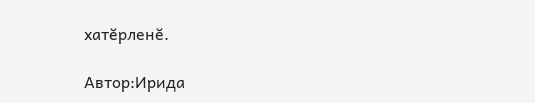хатĕрленĕ.

Автор:Ирида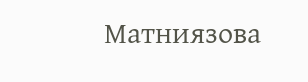Матниязова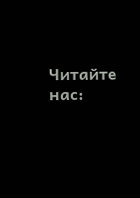Читайте нас: